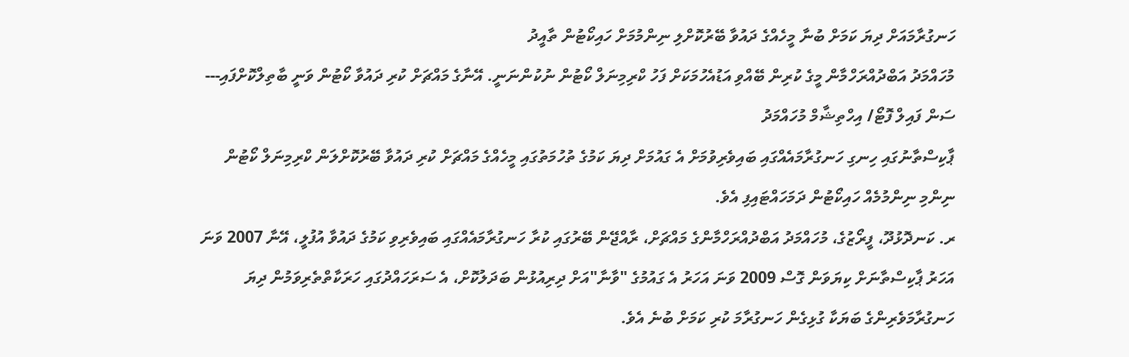ހަނގުރާމައަށް ދިޔަ ކަމަށް ބުނާ މީހެއްގެ ދައުވާ ބޭރުކޮށްލި ނިންމުމަށް ހައިކޯޓުން ތާއީދު
މުހައްމަދު އަބްދުއްރަހްމާން މީގެ ކުރިން ބޭއްވި އަޑުއެހުމަކަށް ފަހު ކްރިމިނަލް ކޯޓުން ނުކުންނަނީ. އޭނާގެ މައްޗަށް ކުރި ދައުވާ ކޯޓުން ވަނީ ބާތިލްކޮށްފައި--- ސަން ފައިލް ފޮޓޯ/ އިހްތިޝާމް މުހައްމަދު
ޕާކިސްތާނުގައި ހިނގި ހަނގުރާމައެއްގައި ބައިވެރިވުމަށް އެ ގައުމަށް ދިޔަ ކަމުގެ ތުހުމަތުގައި މީހެއްގެ މައްޗަށް ކުރި ދައުވާ ބޭރުކޮށްލަން ކްރިމިނަލް ކޯޓުން ނިންމި ނިންމުމެއް ހައިކޯޓުން ދަމަހައްޓައިފި އެވެ.
ރ. ކަނދޮޅުދޫ، ފީރޯޒުގެ، މުހައްމަދު އަބްދުއްރަހްމާންގެ މައްޗަށް، ރާއްޖޭން ބޭރުގައި ކުރާ ހަނގުރާމައެއްގައި ބައިވެރިވި ކަމުގެ ދައުވާ އުފުލީ، އޭނާ 2007 ވަނަ އަހަރު ޕާކިސްތާނަށް ކިޔަވަން ގޮސް 2009 ވަނަ އަހަރު އެ ގައުމުގެ "ވާނާ"އަށް ދިރިއުޅުން ބަދަލުކޮށް، އެ ސަރަހައްދުގައި ހަރަކާތްތެރިވަމުން ދިޔަ ހަނގުރާމަވެރިންގެ ބަޔަކާ ގުޅިގެން ހަނގުރާމަ ކުރި ކަމަށް ބުނެ އެވެ.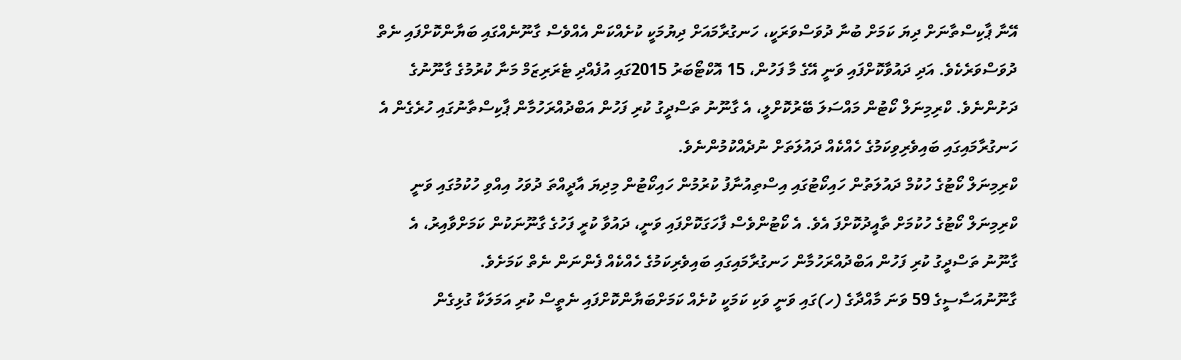އޭނާ ޕާކިސްތާނަށް ދިޔަ ކަމަށް ބުނާ ދުވަސްވަރަކީ، ހަނގުރާމައަށް ދިޔުމަކީ ކުށެއްކަން އެއްވެސް ގާނޫނެއްގައި ބަޔާންކޮށްފައި ނެތް ދުވަސްވަރެކެވެ. އަދި ދައުވާކޮށްފައި ވަނީ އޭގެ މާ ފަހުން، 15 އޮކްޓޯބަރު 2015ގައި އުފެއްދި ޓެރަރިޒަމް މަނާ ކުރުމުގެ ގާނޫނުގެ ދަށުންނެވެ. ކްރިމިނަލް ކޯޓުން މައްސަލަ ބޭރުކޮށްލީ، އެ ގާނޫނު ތަސްދީގު ކުރި ފަހުން އަބްދުއްރަހުމާން ޕާކިސްތާނުގައި ހުރެގެން އެ ހަނގުރާމައިގައި ބައިވެރިވިކަމުގެ ހެއްކެއް ދައުލަތަށް ނުދެއްކުމުންނެވެ.
ކްރިމިނަލް ކޯޓުގެ ހުކުމް ދައުލަތުން ހައިކޯޓުގައި އިސްތިއުނާފު ކުރުމުން ހައިކޯޓުން މިދިޔަ އާދީއްތަ ދުވަހު އިއްވި ހުކުމުގައި ވަނީ ކްރިމިނަލް ކޯޓުގެ ހުކުމަށް ތާއީދުކޮށްފަ އެވެ. އެ ކޯޓުންވެސް ފާހަގަކޮށްފައި ވަނީ، ދައުވާ ކުރީ ފަހުގެ ގާނޫނަކުން ކަމަށްވާއިރު، އެ ގާނޫނު ތަސްދީގު ކުރި ފަހުން އަބްދުއްރަހުމާން ހަނގުރާމައިގައި ބައިވެރިކަމުގެ ހެއްކެއް ފެންނަން ނެތް ކަމަށެވެ.
ގާނޫނުއަސާސީގެ 59 ވަނަ މާއްދާގެ (ހ)ގައި ވަނީ ވަކި ކަމަކީ ކުށެއް ކަމަށްބަޔާންކޮށްފައި ނެތީސް ކުރި އަމަލަކާ ގުޅިގެން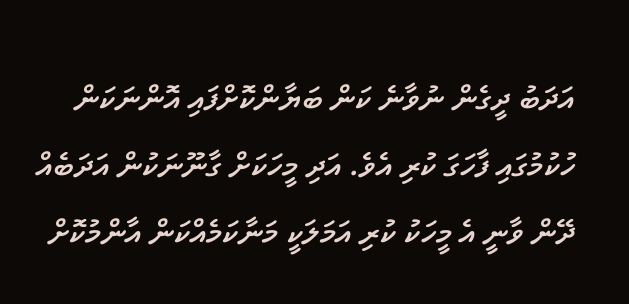އަދަބު ދީގެން ނުވާނެ ކަން ބަޔާންކޮށްފައި އޮންނަކަން ހުކުމުގައި ފާހަގަ ކުރި އެވެ. އަދި މީހަކަށް ގާނޫނަކުން އަދަބެއް ދޭން ވާނީ އެ މީހަކު ކުރި އަމަލަކީ މަނާކަމެއްކަން އާންމުކޮށް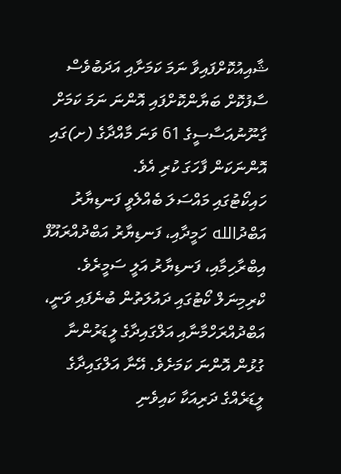ޝާއިއުކޮށްފައިވާ ނަމަ ކަމަށާއި އަދަބުވެސް ސާފުކޮށް ބަޔާންކޮށްފައި އޮންނަ ނަމަ ކަމަށް ގާނޫނުއަސާސީގެ 61 ވަނަ މާއްދާގެ (ށ)ގައި އޮންނަކަން ފާހަގަ ކުރި އެވެ.
ހައިކޯޓުގައި މައްސަލަ ބެއްލެވީ ފަނޑިޔާރު އަބްދުالله ހަމީދާއި، ފަނޑިޔާރު އަބްދުއްރައޫފް އިބްރާހިމާއި، ފަނޑިޔާރު އަލީ ސަމީރެވެ.
ކްރިމިނަލް ކޯޓުގައި ދައުލަތުން ބުނެފައި ވަނީ، އަބްދުއްރަހްމާނާއި އަލްގައިދާގެ ލީޑަރުންނާ ގުޅުން އޮންނަ ކަމަށެވެ. އޭނާ އަލްގައިދާގެ ލީޑަރެއްގެ ދަރިއަކާ ކައިވެނި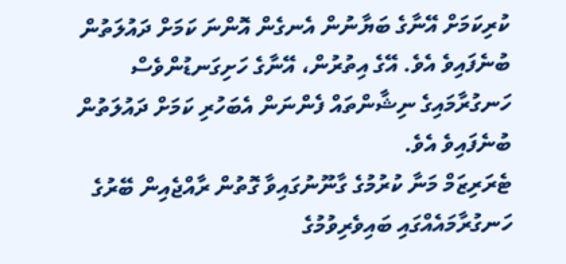ކުރިކަމަށް އޭނާގެ ބަޔާނުން އެނގެން އޮންނަ ކަމަށް ދައުލަތުން ބުނެފައިވެ އެވެ. އޭގެ އިތުރުން، އޭނާގެ ހަށިގަނޑުންވެސް ހަނގުރާމައިގެ ނިޝާންތައް ފެންނަން އެބަހުރި ކަމަށް ދައުލަތުން ބުނެފައިވެ އެވެ.
ޓެރަރިޒަމް މަނާ ކުރުމުގެ ގާނޫނުގައިވާ ގޮތުން ރާއްޖެއިން ބޭރުގެ ހަނގުރާމައެއްގައި ބައިވެރިވުމުގެ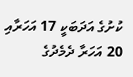ކުށުގެ އަދަބަކީ 17 އަހަރާއި 20 އަހަރާ ދެމެދުގެ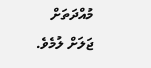މުއްދަތަށް ޖަލަށް ލުމެވެ.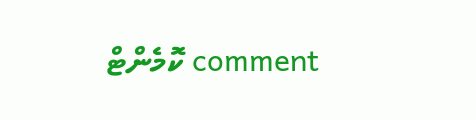comment ކޮމެންޓް